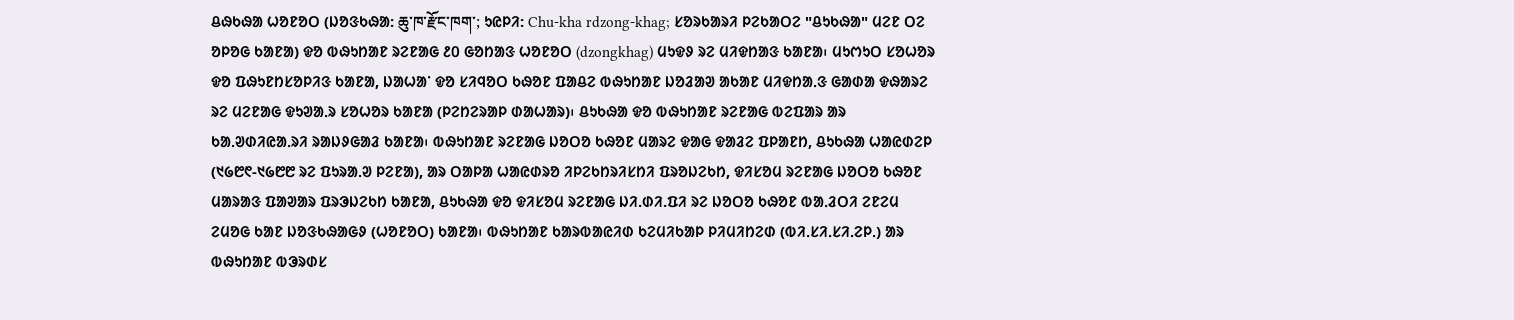ᱪᱷᱠᱷᱟ ᱦᱚᱱᱚᱛ (ᱡᱚᱝᱠᱷᱟ: ཆུ་ཁ་རྫོང་ཁག་; ᱩᱭᱞᱤ: Chu-kha rdzong-khag; ᱥᱚᱨᱠᱟᱨᱤ ᱞᱮᱠᱟᱛᱮ "ᱪᱩᱠᱷᱟ" ᱢᱮᱱ ᱛᱮ ᱚᱞᱚᱜ ᱠᱟᱱᱟ) ᱫᱚ ᱵᱷᱩᱴᱟᱱ ᱨᱮᱱᱟᱜ ᱒᱐ ᱜᱚᱴᱟᱝ ᱦᱚᱱᱚᱛ (dzongkhag) ᱢᱩᱫᱽ ᱨᱮ ᱢᱤᱫᱴᱟᱝ ᱠᱟᱱᱟ᱾ ᱢᱩᱬᱩᱛ ᱥᱚᱦᱚᱨ ᱫᱚ ᱯᱷᱩᱱᱴᱥᱚᱞᱤᱝ ᱠᱟᱱᱟ, ᱡᱟᱦᱟᱸ ᱫᱚ ᱥᱤᱧᱚᱛ ᱠᱷᱚᱱ ᱯᱟᱪᱮ ᱵᱷᱩᱴᱟᱱ ᱡᱚᱲᱟᱣ ᱟᱠᱟᱱ ᱢᱤᱫᱴᱟᱹᱝ ᱜᱟᱰᱟ ᱫᱷᱟᱨᱮ ᱨᱮ ᱢᱮᱱᱟᱜ ᱫᱩᱣᱟᱹᱨ ᱥᱚᱦᱚᱨ ᱠᱟᱱᱟ (ᱞᱮᱴᱮᱨᱟᱞ ᱰᱟᱦᱟᱨ)᱾ ᱪᱩᱠᱷᱟ ᱫᱚ ᱵᱷᱩᱴᱟᱱ ᱨᱮᱱᱟᱜ ᱵᱮᱯᱟᱨ ᱟᱨ ᱠᱟᱹᱣᱰᱤᱭᱟᱹᱨᱤ ᱨᱟᱡᱽᱜᱟᱲ ᱠᱟᱱᱟ᱾ ᱵᱷᱩᱴᱟᱱ ᱨᱮᱱᱟᱜ ᱡᱚᱛᱚ ᱠᱷᱚᱱ ᱢᱟᱨᱮ ᱫᱟᱜ ᱫᱟᱲᱮ ᱯᱞᱟᱱᱴ, ᱪᱩᱠᱷᱟ ᱦᱟᱭᱰᱮᱞ (᱑᱙᱘᱖-᱑᱙᱘᱘ ᱨᱮ ᱯᱩᱨᱟᱹᱣ ᱞᱮᱱᱟ), ᱟᱨ ᱛᱟᱞᱟ ᱦᱟᱭᱰᱨᱚ ᱤᱞᱮᱠᱴᱨᱤᱥᱴᱤ ᱯᱨᱚᱡᱮᱠᱴ, ᱫᱤᱥᱚᱢ ᱨᱮᱱᱟᱜ ᱡᱚᱛᱚ ᱠᱷᱚᱱ ᱢᱟᱨᱟᱝ ᱯᱟᱣᱟᱨ ᱯᱨᱳᱡᱮᱠᱴ ᱠᱟᱱᱟ, ᱪᱩᱠᱷᱟ ᱫᱚ ᱫᱤᱥᱚᱢ ᱨᱮᱱᱟᱜ ᱡᱤ.ᱰᱤ.ᱯᱤ ᱨᱮ ᱡᱚᱛᱚ ᱠᱷᱚᱱ ᱵᱟᱹᱲᱛᱤ ᱮᱱᱮᱢ ᱮᱢᱚᱜ ᱠᱟᱱ ᱡᱚᱝᱠᱷᱟᱜᱽ (ᱦᱚᱱᱚᱛ) ᱠᱟᱱᱟ᱾ ᱵᱷᱩᱴᱟᱱ ᱠᱟᱨᱵᱟᱭᱤᱰ ᱠᱮᱢᱤᱠᱟᱞ ᱞᱤᱢᱤᱴᱮᱰ (ᱵᱤᱹᱥᱤᱹᱥᱤᱹᱮᱞᱹ) ᱟᱨ ᱵᱷᱩᱴᱟᱱ ᱵᱳᱨᱰᱥ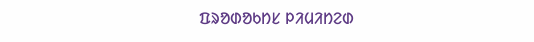ᱯᱨᱚᱰᱚᱠᱴᱥ ᱞᱤᱢᱤᱴᱮᱰ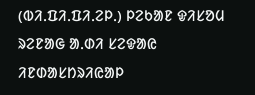(ᱵᱤᱹᱯᱤᱹᱯᱤᱹᱮᱞᱹ) ᱞᱮᱠᱟᱱ ᱫᱤᱥᱚᱢ ᱨᱮᱱᱟᱜ ᱟᱹᱰᱤ ᱥᱮᱫᱟᱭ ᱤᱱᱰᱟᱥᱴᱨᱤᱭᱟᱞ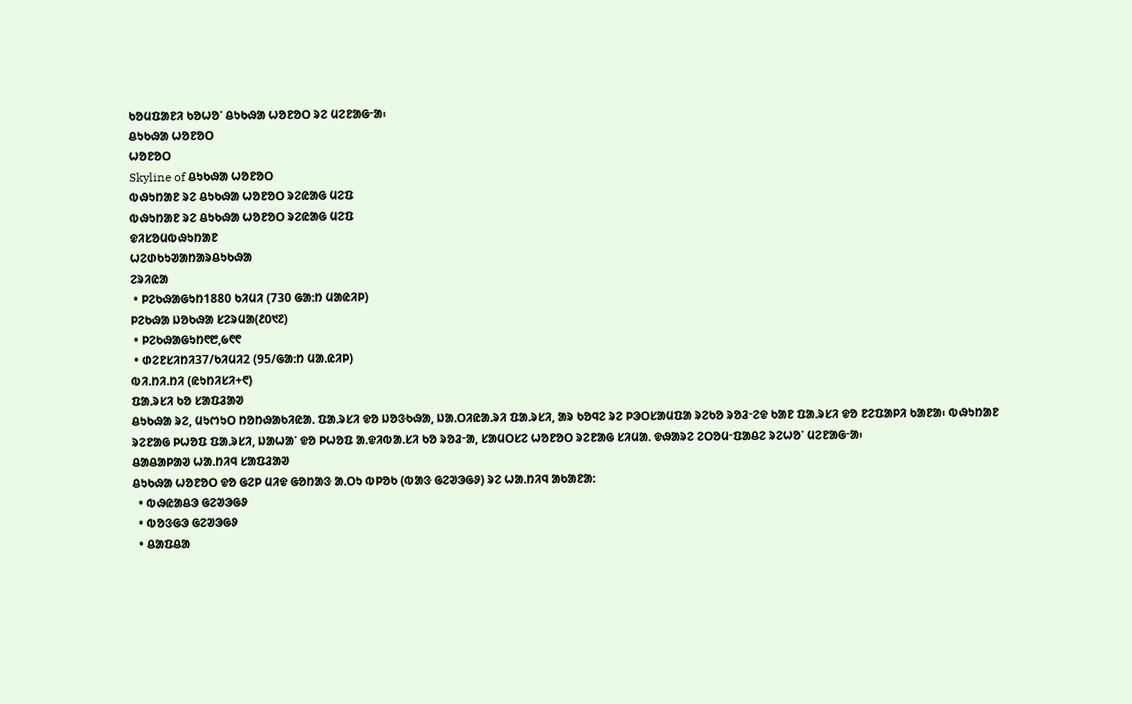ᱠᱚᱢᱯᱟᱱᱤ ᱠᱚᱦᱚᱸ ᱪᱩᱠᱷᱟ ᱦᱚᱱᱚᱛ ᱨᱮ ᱢᱮᱱᱟᱜᱼᱟ᱾
ᱪᱩᱠᱷᱟ ᱦᱚᱱᱚᱛ
ᱦᱚᱱᱚᱛ
Skyline of ᱪᱩᱠᱷᱟ ᱦᱚᱱᱚᱛ
ᱵᱷᱩᱴᱟᱱ ᱨᱮ ᱪᱩᱠᱷᱟ ᱦᱚᱱᱚᱛ ᱨᱮᱭᱟᱜ ᱢᱮᱯ
ᱵᱷᱩᱴᱟᱱ ᱨᱮ ᱪᱩᱠᱷᱟ ᱦᱚᱱᱚᱛ ᱨᱮᱭᱟᱜ ᱢᱮᱯ
ᱫᱤᱥᱚᱢᱵᱷᱩᱴᱟᱱ
ᱦᱮᱰᱠᱩᱣᱟᱴᱟᱨᱪᱩᱠᱷᱟ
ᱮᱨᱤᱭᱟ
 • ᱞᱮᱠᱷᱟᱜᱩᱴ1880 ᱠᱤᱢᱤ (730 ᱜᱟᱺᱴ ᱢᱟᱭᱤᱞ)
ᱞᱮᱠᱷᱟ ᱡᱚᱠᱷᱟ ᱥᱮᱨᱢᱟ(᱒᱐᱑᱗)
 • ᱞᱮᱠᱷᱟᱜᱩᱴ᱖᱘,᱙᱖᱖
 • ᱰᱮᱱᱥᱤᱴᱤ37/ᱠᱤᱢᱤ2 (95/ᱜᱟᱺᱴ ᱢᱟᱹᱭᱤᱞ)
ᱵᱤ.ᱴᱤ.ᱴᱤ (ᱭᱩᱴᱤᱥᱤ+᱖)
ᱯᱟᱹᱨᱥᱤ ᱠᱚ ᱥᱟᱯᱲᱟᱣ
ᱪᱩᱠᱷᱟ ᱨᱮ, ᱢᱩᱬᱩᱛ ᱴᱚᱴᱷᱟᱠᱤᱭᱟᱹ ᱯᱟᱹᱨᱥᱤ ᱫᱚ ᱡᱚᱝᱠᱷᱟ, ᱡᱟᱹᱛᱤᱭᱟᱹᱨᱤ ᱯᱟᱹᱨᱥᱤ, ᱟᱨ ᱠᱚᱧᱮ ᱨᱮ ᱞᱳᱛᱥᱟᱢᱯᱟ ᱨᱮᱠᱚ ᱨᱚᱲᱼᱮᱫ ᱠᱟᱱ ᱯᱟᱹᱨᱥᱤ ᱫᱚ ᱱᱮᱯᱟᱞᱤ ᱠᱟᱱᱟ᱾ ᱵᱷᱩᱴᱟᱱ ᱨᱮᱱᱟᱜ ᱞᱦᱚᱯ ᱯᱟᱹᱨᱥᱤ, ᱡᱟᱦᱟᱸ ᱫᱚ ᱞᱦᱚᱯ ᱟᱹᱫᱤᱵᱟᱹᱥᱤ ᱠᱚ ᱨᱚᱲᱼᱟ, ᱥᱟᱢᱛᱥᱮ ᱦᱚᱱᱚᱛ ᱨᱮᱱᱟᱜ ᱥᱤᱢᱟᱹ ᱫᱷᱟᱨᱮ ᱮᱛᱚᱢᱼᱯᱟᱪᱮ ᱨᱮᱦᱚᱸ ᱢᱮᱱᱟᱜᱼᱟ᱾
ᱪᱟᱪᱟᱞᱟᱣ ᱦᱟᱹᱴᱤᱧ ᱥᱟᱯᱲᱟᱣ
ᱪᱩᱠᱷᱟ ᱦᱚᱱᱚᱛ ᱫᱚ ᱜᱮᱞ ᱢᱤᱫ ᱜᱚᱴᱟᱝ ᱟᱹᱛᱩ ᱵᱞᱚᱠ (ᱵᱟᱝ ᱜᱮᱣᱳᱜᱽ) ᱨᱮ ᱦᱟᱹᱴᱤᱧ ᱟᱠᱟᱱᱟ:
  • ᱵᱷᱭᱟᱪᱳ ᱜᱮᱣᱳᱜᱽ
  • ᱵᱚᱝᱜᱳ ᱜᱮᱣᱳᱜᱽ
  • ᱪᱟᱯᱪᱟ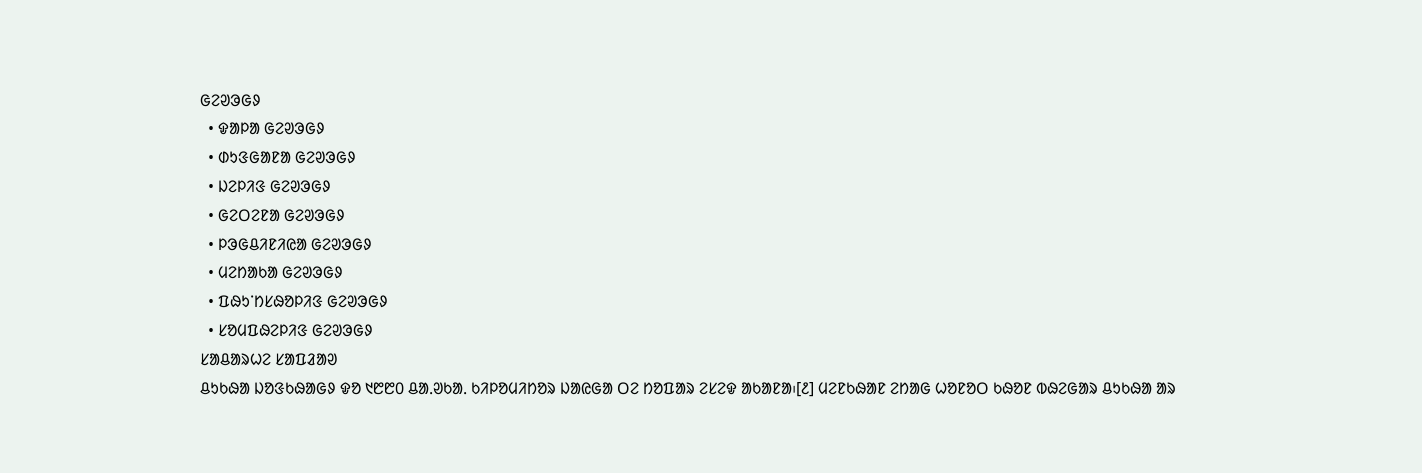ᱜᱮᱣᱳᱜᱽ
  • ᱫᱟᱞᱟ ᱜᱮᱣᱳᱜᱽ
  • ᱰᱩᱝᱜᱟᱱᱟ ᱜᱮᱣᱳᱜᱽ
  • ᱡᱮᱞᱤᱝ ᱜᱮᱣᱳᱜᱽ
  • ᱜᱮᱛᱮᱱᱟ ᱜᱮᱣᱳᱜᱽ
  • ᱞᱳᱜᱪᱤᱱᱤᱭᱟ ᱜᱮᱣᱳᱜᱽ
  • ᱢᱮᱴᱟᱠᱟ ᱜᱮᱣᱳᱜᱽ
  • ᱯᱷᱩᱸᱴᱥᱷᱚᱞᱤᱝ ᱜᱮᱣᱳᱜᱽ
  • ᱥᱚᱢᱯᱷᱮᱞᱤᱝ ᱜᱮᱣᱳᱜᱽ
ᱥᱟᱪᱟᱨᱦᱮ ᱥᱟᱯᱲᱟᱣ
ᱪᱩᱠᱷᱟ ᱡᱚᱝᱠᱷᱟᱜᱽ ᱫᱚ ᱑᱘᱘᱐ ᱪᱟᱹᱣᱠᱟᱹ ᱠᱤᱞᱚᱢᱤᱴᱚᱨ ᱡᱟᱭᱜᱟ ᱛᱮ ᱴᱚᱯᱟᱨ ᱮᱥᱮᱫ ᱟᱠᱟᱱᱟ᱾[᱒] ᱢᱮᱱᱠᱷᱟᱱ ᱮᱴᱟᱜ ᱦᱚᱱᱚᱛ ᱠᱷᱚᱱ ᱵᱷᱮᱜᱟᱨ ᱪᱩᱠᱷᱟ ᱟᱨ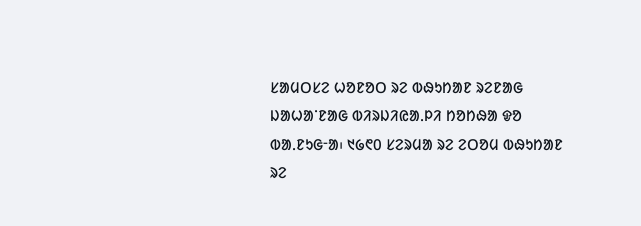ᱥᱟᱢᱛᱥᱮ ᱦᱚᱱᱚᱛ ᱨᱮ ᱵᱷᱩᱴᱟᱱ ᱨᱮᱱᱟᱜ ᱡᱟᱦᱟᱸᱱᱟᱜ ᱵᱤᱨᱡᱤᱭᱟᱹᱞᱤ ᱴᱚᱴᱷᱟ ᱫᱚ ᱵᱟᱹᱱᱩᱜᱼᱟ᱾ ᱑᱙᱖᱐ ᱥᱮᱨᱢᱟ ᱨᱮ ᱮᱛᱚᱢ ᱵᱷᱩᱴᱟᱱ ᱨᱮ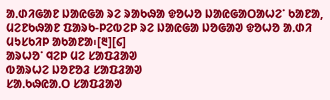ᱟᱹᱰᱤᱜᱟᱱ ᱡᱟᱭᱜᱟ ᱨᱮ ᱨᱟᱠᱷᱟ ᱫᱚᱦᱚ ᱡᱟᱭᱜᱟᱛᱟᱦᱮᱸ ᱠᱟᱱᱟ, ᱢᱮᱱᱠᱷᱟᱱ ᱯᱟᱨᱠ-ᱞᱮᱵᱮᱞ ᱨᱮ ᱡᱟᱭᱜᱟ ᱡᱚᱜᱟᱣ ᱫᱚᱦᱚ ᱟᱹᱰᱤ ᱢᱩᱥᱠᱤᱞ ᱟᱠᱟᱱᱟ᱾[᱓][᱔]
ᱟᱨᱦᱚᱸ ᱧᱮᱞ ᱢᱮ ᱥᱟᱯᱲᱟᱣ
ᱵᱟᱨᱦᱮ ᱡᱚᱱᱚᱲ ᱥᱟᱯᱲᱟᱣ
ᱥᱟᱹᱠᱷᱭᱟᱹᱛ ᱥᱟᱯᱲᱟᱣ